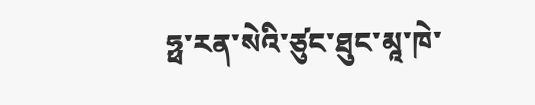ཧྥ་རན་སེའི་ཙུང་ཐུང་མཱ་ཁེ་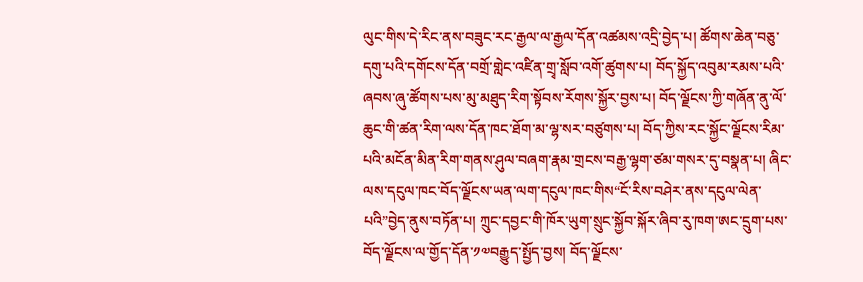ལུང་གིས་དེ་རིང་ནས་བཟུང་རང་རྒྱལ་ལ་རྒྱལ་དོན་འཚམས་འདྲི་བྱེད་པ། ཚོགས་ཆེན་བཅུ་དགུ་པའི་དགོངས་དོན་བགྲོ་གླེང་འཛིན་གྲྭ་སློབ་འགོ་ཚུགས་པ། བོད་སྐྱོད་འབུམ་རམས་པའི་ཞབས་ཞུ་ཚོགས་པས་མུ་མཐུད་རིག་སྟོབས་རོགས་སྐྱོར་བྱས་པ། བོད་ལྗོངས་ཀྱི་གཞོན་ནུ་ལོ་ཆུང་གི་ཚན་རིག་ལས་དོན་ཁང་ཐོག་མ་ལྷ་སར་བཙུགས་པ། བོད་ཀྱིས་རང་སྐྱོང་ལྗོངས་རིམ་པའི་མངོན་མིན་རིག་གནས་ཤུལ་བཞག་རྣམ་གྲངས་བརྒྱ་ལྷག་ཙམ་གསར་དུ་བསྣན་པ། ཞིང་ལས་དངུལ་ཁང་བོད་ལྗོངས་ཡན་ལག་དངུལ་ཁང་གིས“ངོ་རིས་བཤེར་ནས་དངུལ་ལེན་པའི”བྱེད་ནུས་བཏོན་པ། ཀྲུང་དབྱང་གི་ཁོར་ཡུག་སྲུང་སྐྱོབ་སྐོར་ཞིབ་རུ་ཁག་ཨང་དྲུག་པས་བོད་ལྗོངས་ལ་གྱོད་དོན་༡༧བརྒྱུད་སྤྱོད་བྱས། བོད་ལྗོངས་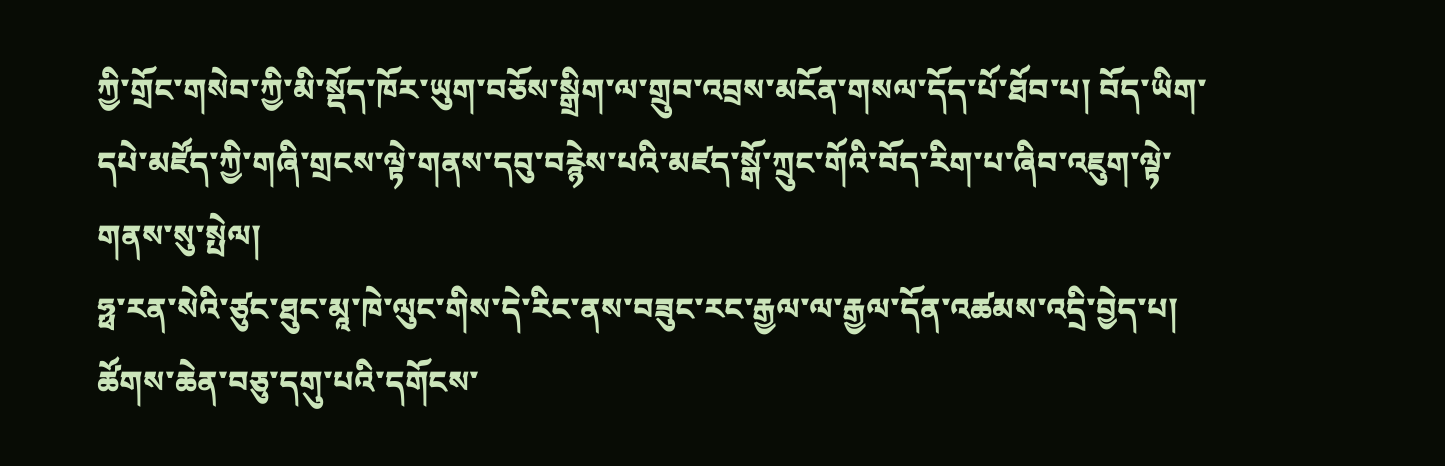ཀྱི་གྲོང་གསེབ་ཀྱི་མི་སྡོད་ཁོར་ཡུག་བཅོས་སྒྲིག་ལ་གྲུབ་འབྲས་མངོན་གསལ་དོད་པོ་ཐོབ་པ། བོད་ཡིག་དཔེ་མཛོད་ཀྱི་གཞི་གྲངས་ལྟེ་གནས་དབུ་བརྙེས་པའི་མཛད་སྒོ་ཀྲུང་གོའི་བོད་རིག་པ་ཞིབ་འཇུག་ལྟེ་གནས་སུ་སྤེལ།
ཧྥ་རན་སེའི་ཙུང་ཐུང་མཱ་ཁེ་ལུང་གིས་དེ་རིང་ནས་བཟུང་རང་རྒྱལ་ལ་རྒྱལ་དོན་འཚམས་འདྲི་བྱེད་པ། ཚོགས་ཆེན་བཅུ་དགུ་པའི་དགོངས་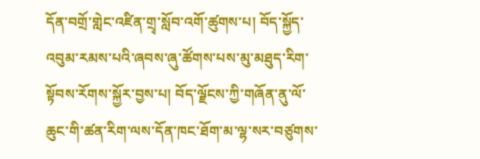དོན་བགྲོ་གླེང་འཛིན་གྲྭ་སློབ་འགོ་ཚུགས་པ། བོད་སྐྱོད་འབུམ་རམས་པའི་ཞབས་ཞུ་ཚོགས་པས་མུ་མཐུད་རིག་སྟོབས་རོགས་སྐྱོར་བྱས་པ། བོད་ལྗོངས་ཀྱི་གཞོན་ནུ་ལོ་ཆུང་གི་ཚན་རིག་ལས་དོན་ཁང་ཐོག་མ་ལྷ་སར་བཙུགས་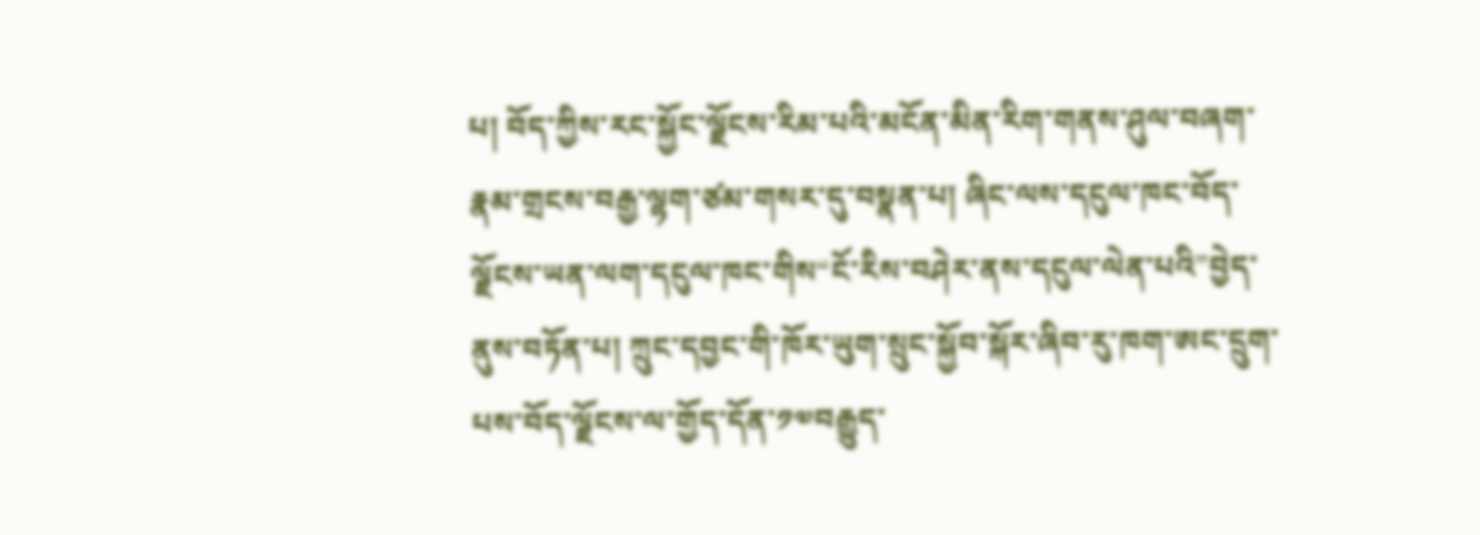པ། བོད་ཀྱིས་རང་སྐྱོང་ལྗོངས་རིམ་པའི་མངོན་མིན་རིག་གནས་ཤུལ་བཞག་རྣམ་གྲངས་བརྒྱ་ལྷག་ཙམ་གསར་དུ་བསྣན་པ། ཞིང་ལས་དངུལ་ཁང་བོད་ལྗོངས་ཡན་ལག་དངུལ་ཁང་གིས“ངོ་རིས་བཤེར་ནས་དངུལ་ལེན་པའི”བྱེད་ནུས་བཏོན་པ། ཀྲུང་དབྱང་གི་ཁོར་ཡུག་སྲུང་སྐྱོབ་སྐོར་ཞིབ་རུ་ཁག་ཨང་དྲུག་པས་བོད་ལྗོངས་ལ་གྱོད་དོན་༡༧བརྒྱུད་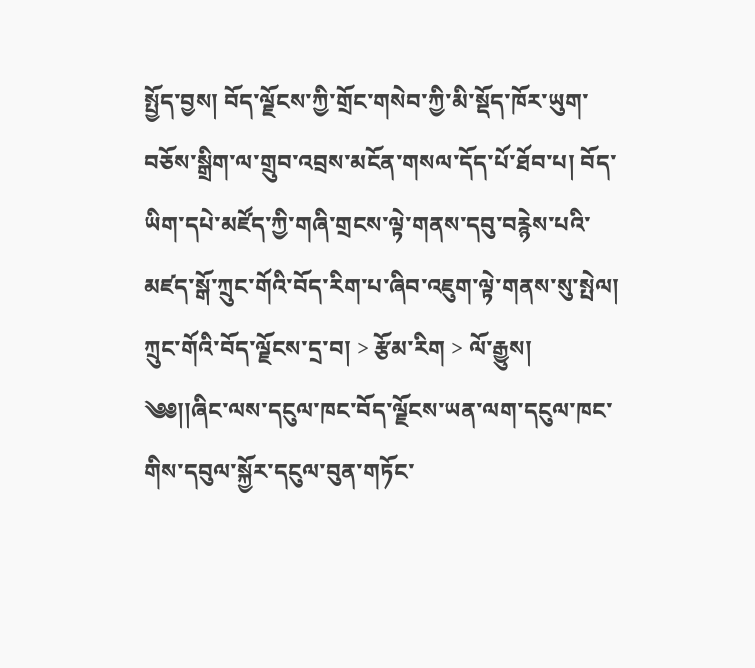སྤྱོད་བྱས། བོད་ལྗོངས་ཀྱི་གྲོང་གསེབ་ཀྱི་མི་སྡོད་ཁོར་ཡུག་བཅོས་སྒྲིག་ལ་གྲུབ་འབྲས་མངོན་གསལ་དོད་པོ་ཐོབ་པ། བོད་ཡིག་དཔེ་མཛོད་ཀྱི་གཞི་གྲངས་ལྟེ་གནས་དབུ་བརྙེས་པའི་མཛད་སྒོ་ཀྲུང་གོའི་བོད་རིག་པ་ཞིབ་འཇུག་ལྟེ་གནས་སུ་སྤེལ།
ཀྲུང་གོའི་བོད་ལྗོངས་དྲ་བ། > རྩོམ་རིག > ལོ་རྒྱུས།
༄༅།།ཞིང་ལས་དངུལ་ཁང་བོད་ལྗོངས་ཡན་ལག་དངུལ་ཁང་གིས་དབུལ་སྐྱོར་དངུལ་བུན་གཏོང་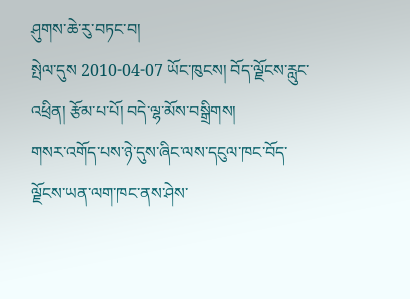ཤུགས་ཆེ་རུ་བཏང་བ།
སྤེལ་དུས 2010-04-07 ཡོང་ཁུངས། བོད་ལྗོངས་རླུང་འཕྲིན། རྩོམ་པ་པོ། བདེ་ལྷ་མོས་བསྒྲིགས།
གསར་འགོད་པས་ཉེ་དུས་ཞིང་ལས་དངུལ་ཁང་བོད་ལྗོངས་ཡན་ལག་ཁང་ནས་ཤེས་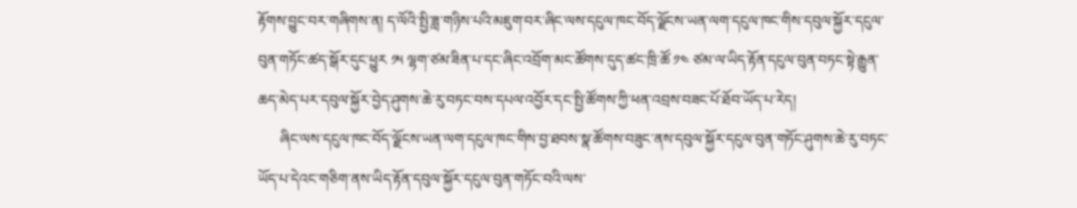རྟོགས་བྱུང་བར་གཞིགས་ན། ད་ལོའི་སྤྱི་ཟླ་གཉིས་པའི་མཇུག་བར་ཞིང་ལས་དངུལ་ཁང་བོད་ལྗོངས་ཡན་ལག་དངུལ་ཁང་གིས་དབུལ་སྐྱོར་དངུལ་བུན་གཏོང་ཚད་སྒོར་དུང་ཕྱུར ༡༥ ལྷག་ཙམ་ཟིན་པ་དང་ཞིང་འབྲོག་མང་ཚོགས་དུད་ཚང་ཁྲི་ཚོ ༡༤ ཙམ་ལ་ཡིད་རྟོན་དངུལ་བུན་བཏང་སྟེ་རྒྱུན་ཆད་མེད་པར་དབུལ་སྐྱོར་བྱེད་ཤུགས་ཆེ་རུ་བཏང་བས་དཔལ་འབྱོར་དང་སྤྱི་ཚོགས་ཀྱི་ཕན་འབྲས་བཟང་པོ་ཐོབ་ཡོད་པ་རེད།
      ཞིང་ལས་དངུལ་ཁང་བོད་ལྗོངས་ཡན་ལག་དངུལ་ཁང་གིས་བྱ་ཐབས་སྣ་ཚོགས་བཟུང་ནས་དབུལ་སྐྱོར་དངུལ་བུན་གཏོང་ཤུགས་ཆེ་རུ་བཏང་ཡོད་པ་དེའང་གཅིག་ནས་ཡིད་རྟོན་དབུལ་སྐྱོར་དངུལ་བུན་གཏོང་བའི་ལས་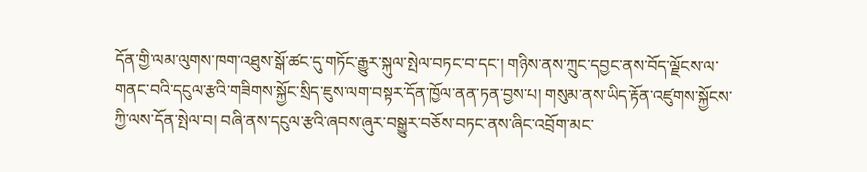དོན་གྱི་ལམ་ལུགས་ཁག་འཐུས་སྒོ་ཚང་དུ་གཏོང་རྒྱུར་སྐུལ་སྤེལ་བཏང་བ་དང་། གཉིས་ནས་ཀྲུང་དབྱང་ནས་བོད་ལྗོངས་ལ་གནང་བའི་དངུལ་རྩའི་གཟིགས་སྐྱོང་སྲིད་ཇུས་ལག་བསྟར་དོན་ཁྱོལ་ནན་ཏན་བྱས་པ། གསུམ་ནས་ཡིད་རྟོན་འཛུགས་སྐྱོངས་ཀྱི་ལས་དོན་སྤེལ་བ། བཞི་ནས་དངུལ་རྩའི་ཞབས་ཞུར་བསྒྱུར་བཅོས་བཏང་ནས་ཞིང་འབྲོག་མང་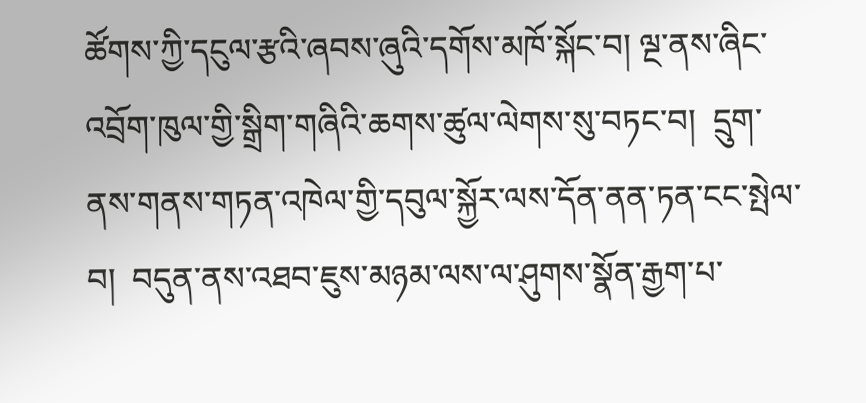ཚོགས་ཀྱི་དངུལ་རྩའི་ཞབས་ཞུའི་དགོས་མཁོ་སྐོང་བ། ལྔ་ནས་ཞིང་འབྲོག་ཁུལ་གྱི་སྒྲིག་གཞིའི་ཆགས་ཚུལ་ལེགས་སུ་བཏང་བ།  དྲུག་ནས་གནས་གཏན་འཁེལ་གྱི་དབུལ་སྐྱོར་ལས་དོན་ནན་ཏན་ངང་སྤེལ་བ།  བདུན་ནས་འཐབ་ཇུས་མཉམ་ལས་ལ་ཤུགས་སྣོན་རྒྱག་པ་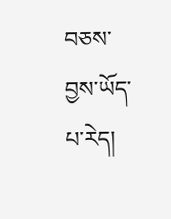བཅས་བྱས་ཡོད་པ་རེད།